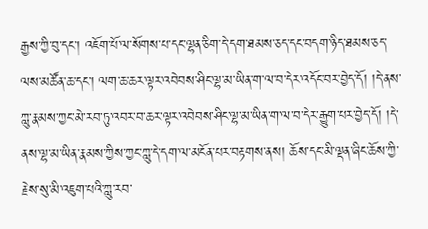རྒྱས་ཀྱི་བུ་དང་། འཇོག་པོ་ལ་སོགས་པ་དང་ལྷན་ཅིག་དེ་དག་ཐམས་ཅད་དང་བདག་ཉིད་ཐམས་ཅད་ལས་མཚོན་ཆ་དང་། ལག་ཆ་ཆར་ལྟར་འབེབས་ཤིང་ལྷ་མ་ཡིན་ག་ལ་བ་དེར་འདོང་བར་བྱེད་དོ། །དེ་ནས་ཀླུ་རྣམས་ཀྱང་མེ་རབ་ཏུ་འབར་བ་ཆར་ལྟར་འབེབས་ཤིང་ལྷ་མ་ཡིན་ག་ལ་བ་དེར་རྒྱུག་པར་བྱེད་དོ། །དེ་ནས་ལྷ་མ་ཡིན་རྣམས་ཀྱིས་ཀྱང་ཀླུ་དེ་དག་ལ་མངོན་པར་བརྟགས་ནས། ཆོས་དང་མི་ལྡན་ཞིང་ཆོས་ཀྱི་རྗེས་སུ་མི་འཇུག་པའི་ཀླུ་རབ་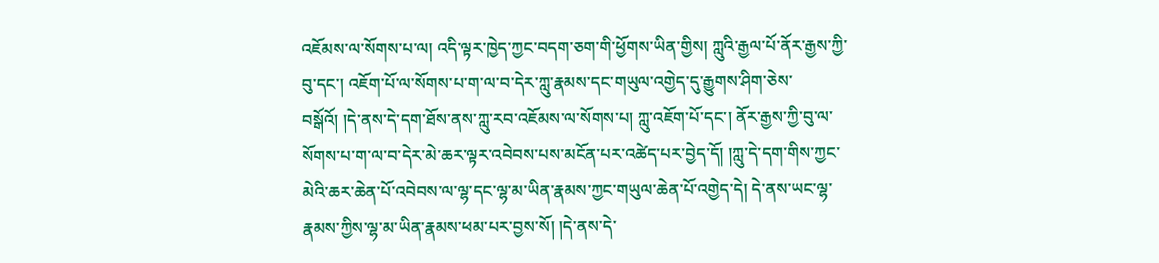འཇོམས་ལ་སོགས་པ་ལ། འདི་ལྟར་ཁྱེད་ཀྱང་བདག་ཅག་གི་ཕྱོགས་ཡིན་གྱིས། ཀླུའི་རྒྱལ་པོ་ནོར་རྒྱས་ཀྱི་བུ་དང་། འཇོག་པོ་ལ་སོགས་པ་ག་ལ་བ་དེར་ཀླུ་རྣམས་དང་གཡུལ་འགྱེད་དུ་རྒྱུགས་ཤིག་ཅེས་བསྒོའོ། །དེ་ནས་དེ་དག་ཐོས་ནས་ཀླུ་རབ་འཇོམས་ལ་སོགས་པ། ཀླུ་འཇོག་པོ་དང་། ནོར་རྒྱས་ཀྱི་བུ་ལ་སོགས་པ་ག་ལ་བ་དེར་མེ་ཆར་ལྟར་འབེབས་པས་མངོན་པར་འཚེད་པར་བྱེད་དོ། །ཀླུ་དེ་དག་གིས་ཀྱང་མེའི་ཆར་ཆེན་པོ་འབེབས་ལ་ལྷ་དང་ལྷ་མ་ཡིན་རྣམས་ཀྱང་གཡུལ་ཆེན་པོ་འགྱེད་དེ། དེ་ནས་ཡང་ལྷ་རྣམས་ཀྱིས་ལྷ་མ་ཡིན་རྣམས་ཕམ་པར་བྱས་སོ། །དེ་ནས་དེ་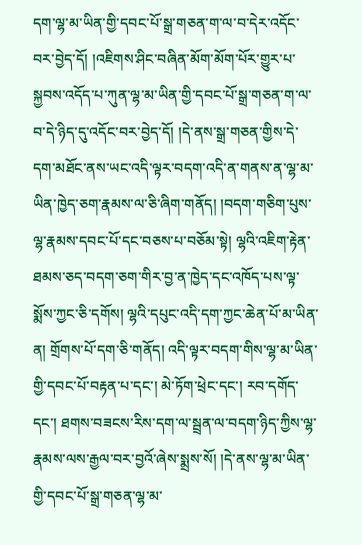དག་ལྷ་མ་ཡིན་གྱི་དབང་པོ་སྒྲ་གཅན་ག་ལ་བ་དེར་འདོང་བར་བྱེད་དོ། །འཇིགས་ཤིང་བཞིན་མོག་མོག་པོར་གྱུར་པ་སྐྱབས་འདོད་པ་ཀུན་ལྷ་མ་ཡིན་གྱི་དབང་པོ་སྒྲ་གཅན་ག་ལ་བ་དེ་ཉིད་དུ་འདོང་བར་བྱེད་དོ། །དེ་ནས་སྒྲ་གཅན་གྱིས་དེ་དག་མཐོང་ནས་ཡང་འདི་ལྟར་བདག་འདི་ན་གནས་ན་ལྷ་མ་ཡིན་ཁྱེད་ཅག་རྣམས་ལ་ཅི་ཞིག་གནོད། །བདག་གཅིག་པུས་ལྷ་རྣམས་དབང་པོ་དང་བཅས་པ་བཅོམ་སྟེ། ལྷའི་འཇིག་རྟེན་ཐམས་ཅད་བདག་ཅག་གིར་བྱ་ན་ཁྱེད་དང་འཁོད་པས་ལྟ་སྨོས་ཀྱང་ཅི་དགོས། ལྷའི་དཔུང་འདི་དག་ཀྱང་ཆེན་པོ་མ་ཡིན་ན། གྲོགས་པོ་དག་ཅི་གནོད། འདི་ལྟར་བདག་གིས་ལྷ་མ་ཡིན་གྱི་དབང་པོ་བརྟན་པ་དང་། མེ་ཏོག་ཕྲེང་དང་། རབ་དགོད་དང་། ཐགས་བཟངས་རིས་དག་ལ་སྦྲན་ལ་བདག་ཉིད་ཀྱིས་ལྷ་རྣམས་ལས་རྒྱལ་བར་བྱའོ་ཞེས་སྨྲས་སོ། །དེ་ནས་ལྷ་མ་ཡིན་གྱི་དབང་པོ་སྒྲ་གཅན་ལྷ་མ་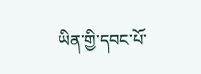ཡིན་གྱི་དབང་པོ་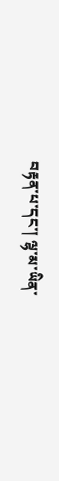བརྟན་པ་དང་། ལྷ་མ་ཡིན་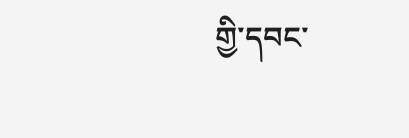གྱི་དབང་